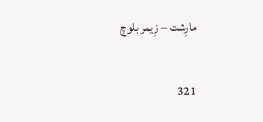مارِشت – زِیمر بلوچ

321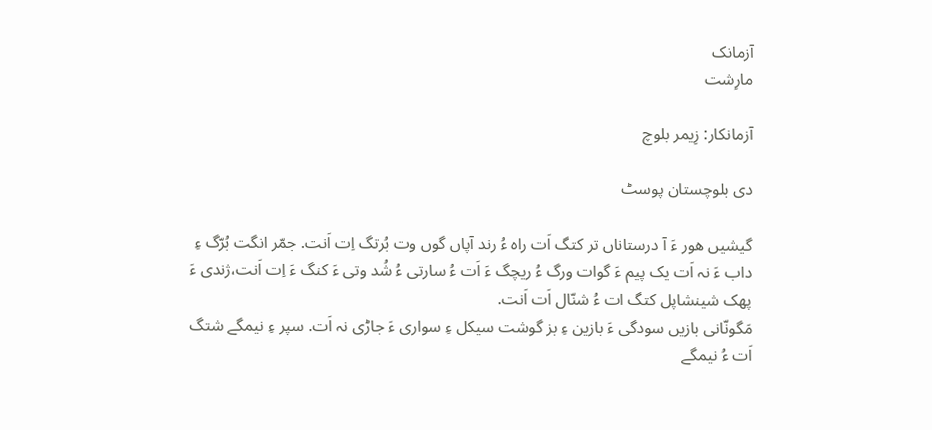آزمانک
مارِشت

آزمانکار: زِیمر بلوچ

دی بلوچستان پوسٹ

گیشیں هور ءَ آ درستاناں تر کتگ اَت راه ءُ رند آپاں گوں وت بُرتگ اِت اَنت. جمّر انگت بُرّگ ءِ داب ءَ نہ اَت یک پیم ءَ گوات ورگ ءُ ریچگ ءَ اَت ءُ سارتی ءُ شُد وتی ءَ کنگ ءَ اِت اَنت،ژندی ءَ پهک شینشاپل کتگ ات ءُ شنّال اَت اَنت.
مَگونّانی بازیں سودگی ءَ بازین ءِ بز گوشت سیکل ءِ سواری ءَ جاڑی نہ اَت. سپر ءِ نیمگے شتگ اَت ءُ نیمگے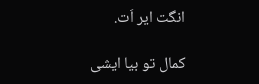انگت ایر اَت.

کمال تو بیا ایشی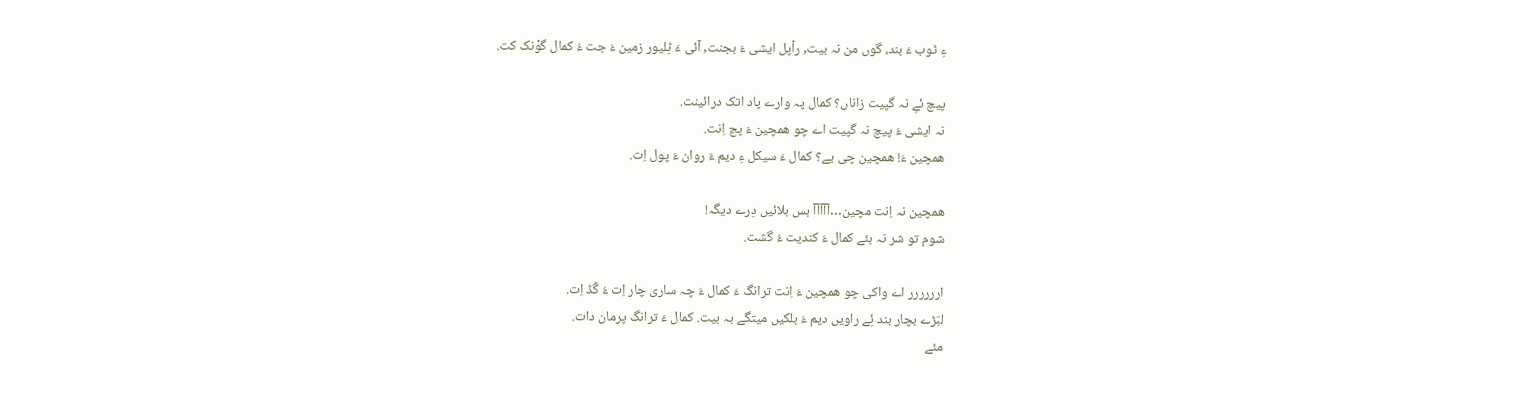ءِ ٹوب ءَ بند، گوں من نہ بیت, راْپل ایشی ءَ بجنت, آئی ءَ ٹِلیور زمین ءَ جت ءُ کمال گوْنک کت.

پیچ ئےِ نہ گپیت زاناں؟ کمال پہ وارے پاد اتک درائینت.
نہ ایشی ءَ پیچ نہ گپیت اے چو همچین ءَ پچ اِنت.
همچین ءَ! همچین چی یے؟ کمال ءَ سیکل ءِ دیم ءَ روان ءَ پول اِت.

همچین نہ اِنت مچین…آآآآآ بس بلائیں دِرے دیگہ!
شوم تو شر نہ بئے کمال ءَ کندیت ءُ گشت.

ارررررر اے واکی چو همچین ءَ اِنت ترانگ ءَ کمال ءَ چہ ساری چار اِت ءُ گُڈ اِت.
لبّڑے بچار بند ئِے راویں دیم ءَ بلکیں میتگے بہ بیت. کمال ءَ ترانگ پرمان دات.
مئے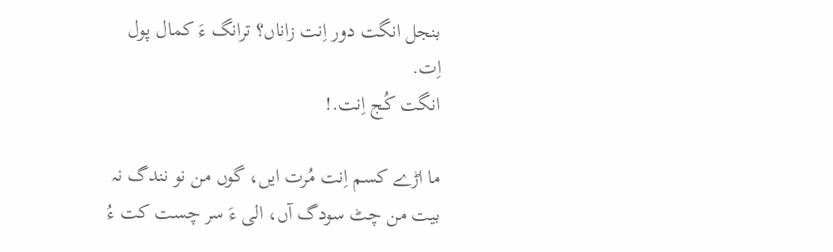بنجل انگت دور اِنت زاناں؟ ترانگ ءَ کمال پول اِت.
انگت کُج اِنت.!

ما اڑے کسم اِنت مُرت ایں، گوں من نو نندگ نہ بیت من چٹ سودگ آں، الی ءَ سر چست کت ءُ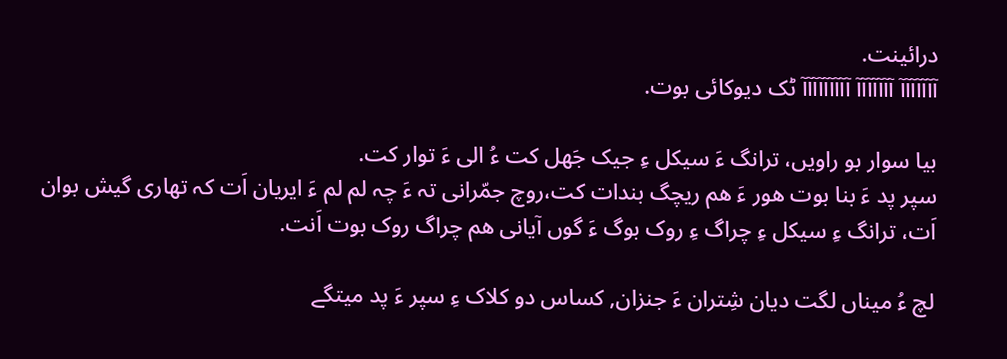درائینت.
آآآآآآآ آآآآآآآ آآآآآآآآآ ٹک دیوکائی بوت.

بیا سوار بو راویں، ترانگ ءَ سیکل ءِ جیک جَھل کت ءُ الی ءَ توار کت.
سپر پد ءَ بنا بوت هور ءَ هم ریچگ بندات کت،روچ جمّرانی تہ ءَ چہ لم لم ءَ ایریان اَت کہ تھاری گیش بوان اَت، ترانگ ءِ سیکل ءِ چراگ ءِ روک بوگ ءَ گوں آیانی هم چراگ روک بوت اَنت.

لچ ءُ میناں لگت دیان شِتران ءَ جنزان, کساس دو کلاک ءِ سپر ءَ پد میتگے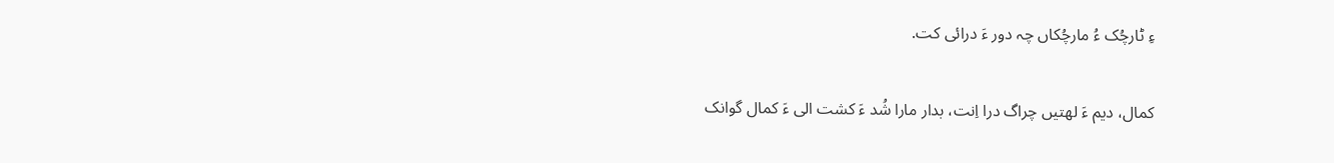ءِ ٹارچُک ءُ مارچُکاں چہ دور ءَ درائی کت.

کمال، دیم ءَ لهتیں چراگ درا اِنت، بدار مارا شُد ءَ کشت الی ءَ کمال گوانک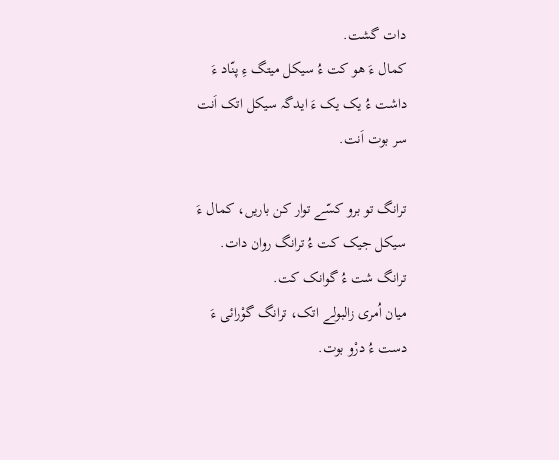دات گشت.
کمال ءَ هو کت ءُ سیکل میتگ ءِ پنّاد ءَ داشت ءُ یک یک ءَ ایدگہ سیکل اتک اَنت سر بوت اَنت.

ترانگ تو برو کسّے توار کن باریں، کمال ءَ سیکل جیک کت ءُ ترانگ روان دات.
ترانگ شت ءُ گوانک کت.
میان اُمری زالبولے اتک، ترانگ گوْرائی ءَ دست ءُ درْو بوت.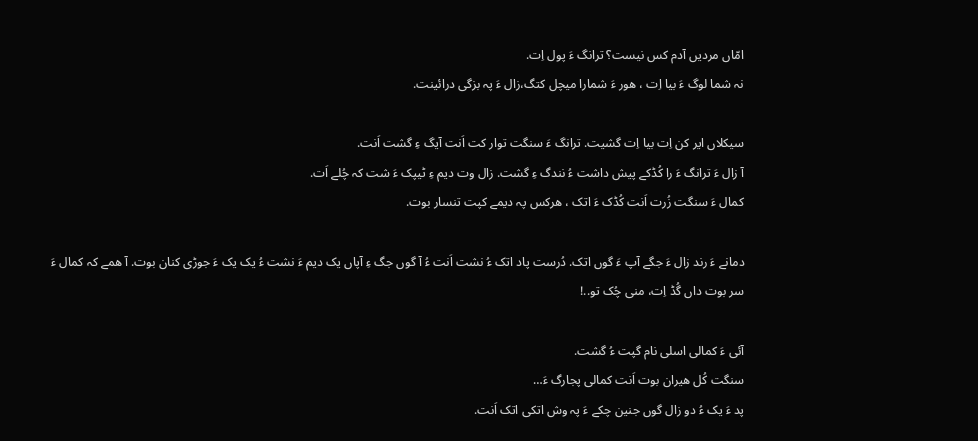امّاں مردیں آدم کس نیست؟ ترانگ ءَ پول اِت.
نہ شما لوگ ءَ بیا اِت ، هور ءَ شمارا میچل کتگ،زال ءَ پہ بزگی درائینت.

سیکلاں ایر کن اِت بیا اِت گشیت. ترانگ ءَ سنگت توار کت اَنت آیگ ءِ گشت اَنت.
آ زال ءَ ترانگ ءَ را کُڈکے پیش داشت ءُ نندگ ءِ گشت. زال وت دیم ءِ ٹیپک ءَ شت کہ چُلے اَت.
کمال ءَ سنگت زُرت اَنت کُڈک ءَ اتک ، هرکس پہ دیمے کپت تنسار بوت.

دمانے ءَ رند زال ءَ جگے آپ ءَ گوں اتک. دُرست پاد اتک ءُ نشت اَنت ءُ آ گوں جگ ءِ آپاں یک دیم ءَ نشت ءُ یک یک ءَ جوڑی کنان بوت. آ همے کہ کمال ءَ سر بوت داں گُڈ اِت، منی چُک تو..!

آئی ءَ کمالی اسلی نام گپت ءُ گشت.
سنگت کُل هیران بوت اَنت کمالی پجارگ ءَ…
پد ءَ یک ءُ دو زال گوں جنین چکے ءَ پہ وش اتکی اتک اَنت.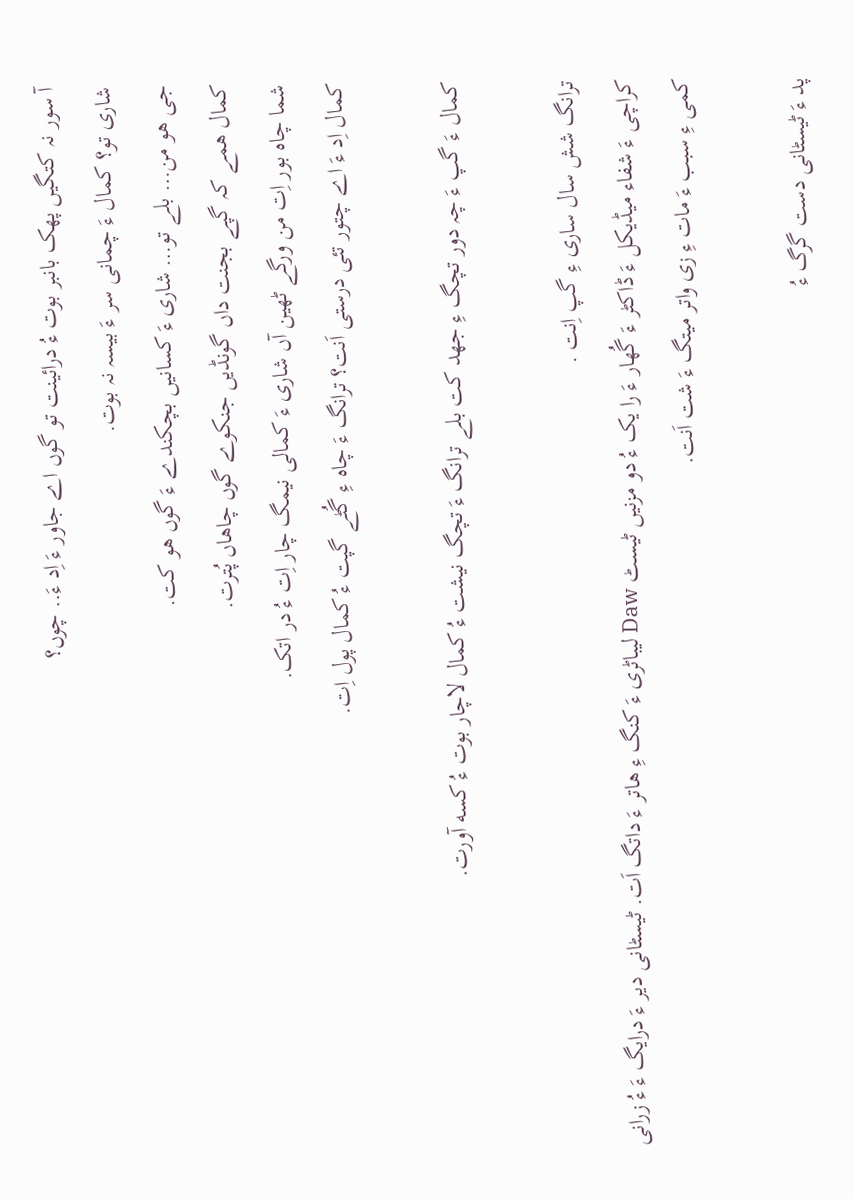آ سور نہ کتگیں پهک بانبر بوت ءُ درائینت تو گوں اے جاور ءَ اِد ءَ.. چوں؟
شاری تو؟ کمال ءَ چمانی سر ءَ بیسہ نہ بوت.
جی هو من… بلے تو… شاری ءَ کسانیں بچکندے ءَ گوں هو کت.
کمال همے کہ گپے بجنت داں گونڈیں جنکوے گوں چاهاں پُترت.
شما چاه بور اِت من ورگے ٹهین آں شاری ءَ کمالی نیمگ چار اِت ءُ در اتک.
کمال اِد ءَ اے چتور تئی درستی اَنت؟ ترانگ ءَ چاه ءِ گُٹے گپت ءُ کمال پول اِت.

کمال ءَ گپ ءَ چہ دور تچگ ءِ جهد کت بلے ترانگ ءَ تچگ نیشت ءُ کمال لاچار بوت ءُ کسه آورت.

ترانگ شش سال ساری ءِ گپ اِنت .
کراچی ءَ شفاء میڈیکل ءَ ڈاکٹر ءَ گُھار ءَ را یک ءُ دو مزنیں ٹیسٹ Daw لیباٹری ءَ کنگ ءِ هاتر ءَ داتگ اَت. ٹیسٹانی دیر ءَ درایگ ءَ ءُ زرانی کمی ءِ سبب ءَ مات ءِ زی واتر میتگ ءَ شت اَنت.

پد ءَ ٹیسٹانی دست گرگ ءُ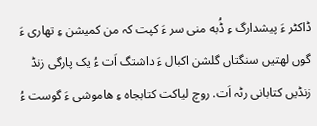ڈاکٹر ءَ پیشدارگ ءِ ڈُبه منی سر ءَ کپت کہ من کمیشن ءِ تھاری ءَ گوں لهتیں سنگتاں گلشن اکبال ءَ داشتگ اَت ءُ یک پارگی زنڈ زنڈیں کتابانی رٹہ اَت. روچ لیاکت کتابجاہ ءِ هاموشی ءَ گوست ءُ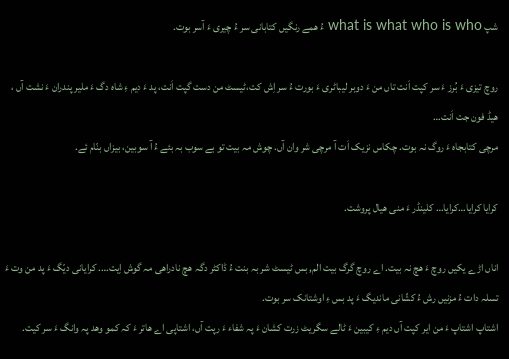شپ what is what who is who ءُ همے رنگیں کتابانی سر ءُ چیری ءَ آسر بوت.

روچ تیزی ءَ بُرز ءَ سر کپت اَنت تاں من ءَ دوبر لیباٹری ءَ بورت ءُ سر اِش کت،ٹیسٹ من دست گپت اَنت، پد ءَ دیم ءِ شاه دگ ءَ ملیر پندران ءَ نشت آں ، هیڈ فون جت اَنت…
مرچی کتابجاه ءَ روگ نہ بوت. چکاس نزیک اَت آ مرچی شر وان آں. چوش مہ بیت تو بے سوب بہ بئے ءُ آ سوبین، بیزاں بنّام ئے.

کرایا کرایا…کرایا… کلینڈر ءَ منی هیال پروشت.

اناں اڑے یکیں روچ ءَ هچ نہ بیت. اے روچ گرگ بیت الم, بس ٹیسٹ شر بہ بنت ءُ ڈاکٹر دگہ هچ نادراھی مہ گوش اِیت…. کرایانی دیّگ ءَ پد من وت ءَ تسلہ دات ءُ مزنیں رش ءُ کشّانی ماندیگ ءَ پد بس ءِ اوشتانک سر بوت.
اشتاپ اشتاپ ءَ من ایر کپت آں دیم ءِ کیبین ءَ ٹالے سگریٹ زرت کشان ءَ پہ شفاء ءَ رپت آں، اشتاپی اے هاتر ءَ کہ کمو وهد پہ وانگ ءَ سر کیت.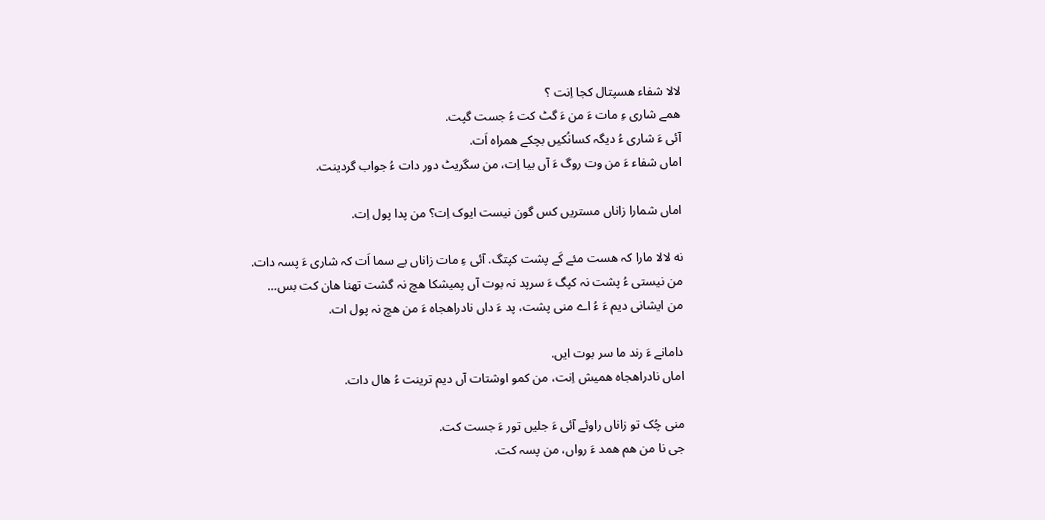لالا شفاء هسپتال کجا اِنت ؟
همے شاری ءِ مات ءَ من ءَ گٹ کت ءُ جست گپت.
آئی ءَ شاری ءُ دیگہ کسانُکیں بچکے همراه اَت.
اماں شفاء ءَ من وت روگ ءَ آں بیا اِت، من سگریٹ دور دات ءُ جواب گردینت.

اماں شمارا زاناں مستریں کس گون نیست ایوک اِت؟ من پدا پول اِت.

نه لالا مارا کہ هست مئے کَے پشت کپتگ. آئی ءِ مات زاناں بے سما اَت کہ شاری ءَ پسہ دات.
من نیستی ءُ پشت نہ کپگ ءَ سرپد نہ بوت آں پمیشکا هچ نہ گشت تھنا ھان کت بس…
من ایشانی دیم ءَ ءُ اے منی پشت، پد ءَ داں نادراھجاہ ءَ من هچ نہ پول ات.

دامانے ءَ رند ما سر بوت ایں.
اماں نادراھجاہ همیش اِنت، من کمو اوشتات آں دیم ترینت ءُ هال دات.

منی چُک تو زاناں راوئے آئی ءَ جلیں تور ءَ جست کت.
جی نا من هم همد ءَ رواں، من پسہ کت.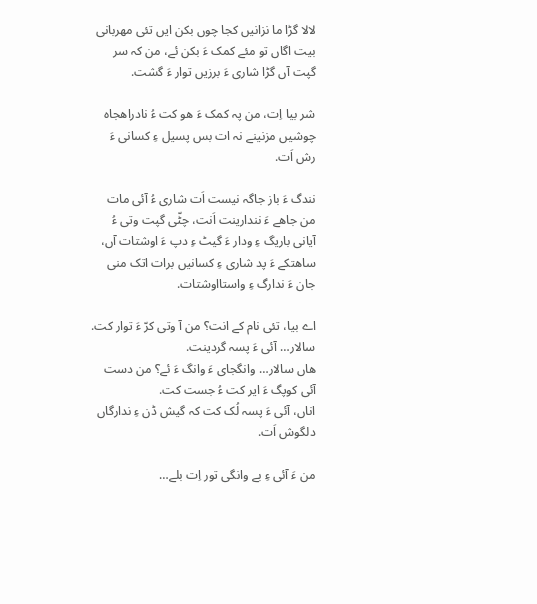لالا گڑا ما نزانیں کجا چوں بکن ایں تئی مهربانی بیت اگاں تو مئے کمک ءَ بکن ئے، من کہ سر گپت آں گڑا شاری ءَ برزیں توار ءَ گشت.

شر بیا اِت، من پہ کمک ءَ هو کت ءُ نادراھجاہ چوشیں مزنینے نہ ات بس پسیل ءِ کسانی ءَ رش اَت.

نندگ ءَ باز جاگہ نیست اَت شاری ءُ آئی مات من جاهے ءَ نندارینت اَنت، چٹّی گپت وتی ءُ آیانی باریگ ءِ ودار ءَ گیٹ ءِ دپ ءَ اوشتات آں، ساهتکے ءَ پد شاری ءِ کسانیں برات اتک منی جان ءَ ندارگ ءِ واستااوشتات.

اے بیا، تئی نام کے انت؟ من آ وتی کرّ ءَ توار کت.
سالار… آئی ءَ پسہ گردینت.
هاں سالار… وانگجای ءَ وانگ ءَ ئے؟ من دست آئی کوپگ ءَ ایر کت ءُ جست کت.
اناں، آئی ءَ پسہ لُک کت کہ گیش ڈن ءِ ندارگاں دلگوش اَت.

من ءَ آئی ءِ بے وانگی تور اِت بلے…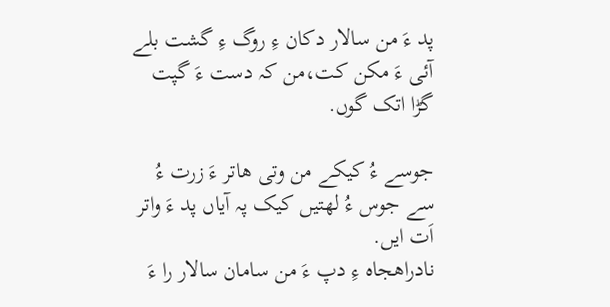پد ءَ من سالار دکان ءِ روگ ءِ گشت بلے آئی ءَ مکن کت،من کہ دست ءَ گپت گڑا اتک گوں.

جوسے ءُ کیکے من وتی هاتر ءَ زرت ءُ سے جوس ءُ لهتیں کیک پہ آیاں پد ءَ واتر اَت ایں.
نادراھجاہ ءِ دپ ءَ من سامان سالار را ءَ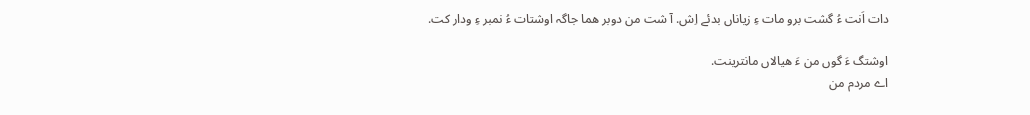دات اَنت ءُ گشت برو مات ءِ زیاناں بدئے اِش. آ شت من دوبر هما جاگہ اوشتات ءُ نمبر ءِ ودار کت.

اوشتگ ءَ گوں من ءَ هیالاں مانترینت.
اے مردم من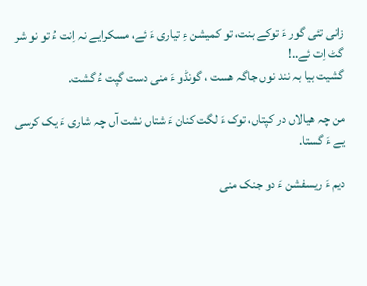زانی تئی گور ءَ توکے بنت، تو کمیشن ءِ تیاری ءَ ئے، مسکرایے نہ اِنت ءُ تو نو شر گٹ اِت ئے..!
گشیت بیا بہ نند نوں جاگہ هست ، گونڈو ءَ منی دست گپت ءُ گشت.

من چہ هیالاں در کپتاں، توک ءَ لگت کنان ءَ شتاں نشت آں چہ شاری ءَ یک کرسی یے ءَ گستا.

دیم ءَ ریسفشن ءَ دو جنک منی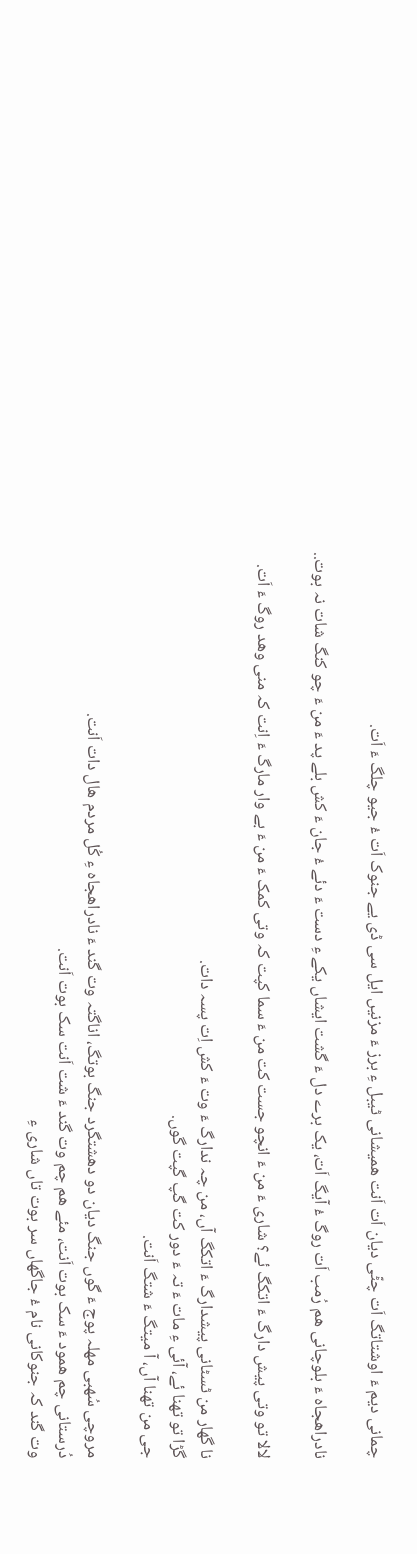چمانی دیم ءَ اوشتاتگ اَت چٹّی دیان اَت اَنت همیشانی ٹیبل ءِ برز ءَ مزنیں ایل سی ڈی یے جنوک اَت ءُ جیو چلگ ءَ اَت.

نادراھجاہ ءَ بلوچانی هم رُمب اَت روگ ءُ آیگ اَت، یک برے دل ءَ گشت ایشاں یکے ءِ دست ءَ دئے ءُ جان ءَ کش بلے پد ءَ من ءَ چو کنگ شات نہ بوت..

لالا تو وتی پیش دارگ ءَ اتکگ ئے؟ شاری ءَ من ءَ انچو جست کت من ءَ سما کپت کہ وتی کمک ءَ من ءَ بے وار مارگ ءَ اِنت کہ منی وهد روگ ءَ اَت.

نا گھار من ٹسٹانی پیشدارگ ءَ اتکگ آں، من چہ ندارگ ءَ وت ءَ کش اِت پسہ دات.
گڑا تو تھنا ئے، آئی ءِ مات ءَ تہ ءَ دور کت گپ گپت گوں.
جی من تھنا آں، آ میتگ ءَ شتگ اَنت.

مروچی سُهبی مهلہ پوج ءَ گوں جنگ دیان دو دهشتگرد جنگ بوتگ، اناگتہ وت گند ءَ نادراھجاہ ءِ کُل مردم هال دات اَنت.
دُرستانی چم همود ءَ سک بوت اَنت، مئے هم چم وت گند ءَ شت اَنت سک بوت اَنت.
وت گند کہ جنوکانی نام ءُ جاگھاں سر بوت تاں شاری ءِ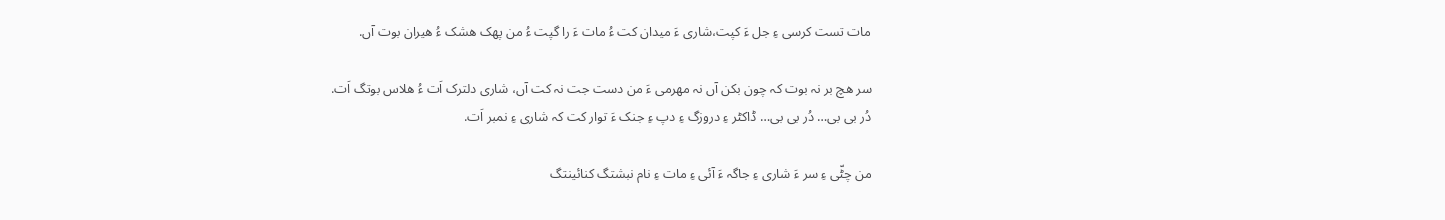مات تست کرسی ءِ جل ءَ کپت،شاری ءَ میدان کت ءُ مات ءَ را گپت ءُ من پهک هشک ءُ هیران بوت آں.

سر هچ بر نہ بوت کہ چون بکن آں نہ مهرمی ءَ من دست جت نہ کت آں، شاری دلترک اَت ءُ هلاس بوتگ اَت.
دُر بی بی… دُر بی بی… ڈاکٹر ءِ دروزگ ءِ دپ ءِ جنک ءَ توار کت کہ شاری ءِ نمبر اَت.

من چٹّی ءِ سر ءَ شاری ءِ جاگہ ءَ آئی ءِ مات ءِ نام نبشتگ کنائینتگ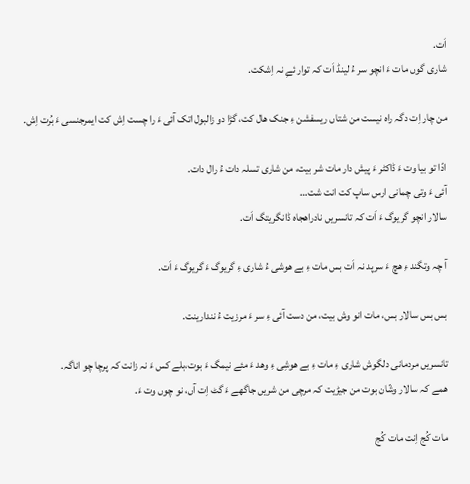اَت.
شاری گوں مات ءَ انچو سر ءُ لینڈ اَت کہ توار ئےِ نہ اِشکت.

من چار اِت دگہ راه نیست من شتاں ریسفشن ءِ جنک هال کت، گڑا دو زالبول اتک آئی ءَ را چست اِش کت ایمرجنسی ءَ بُرت اِش.

ادّا تو بیا وت ءَ ڈاکٹر ءَ پیش دار مات شر بیت، من شاری تسلہ دات ءُ رال دات.
آئی ءَ وتی چمانی ارس ساپ کت انت شت…
سالار انچو گریوگ ءَ اَت کہ تانسریں نادراھجاہ ڈانگریتگ اَت.

آ چہ وتگند ءِ هچ ءَ سرپد نہ اَت بس مات ءِ بے هوشی ءُ شاری ءِ گریوگ ءَ گریوگ ءَ اَت.

بس بس سالار بس، مات انو وش بیت، من دست آئی ءِ سر ءَ مرزیت ءُ نندارینت.

تانسریں مردمانی دلگوش شاری ءِ مات ءِ بے هوشِی ءِ وهد ءَ مئے نیمگ ءَ بوت،بلے کس ءَ نہ زانت کہ پرچا چو اناگہ.
همے کہ سالار وشّان بوت من جیڑیت کہ مرچی من شریں جاگھے ءَ گٹ اِت آں، نو چوں وت ءَ.

مات کُج اِنت مات کُج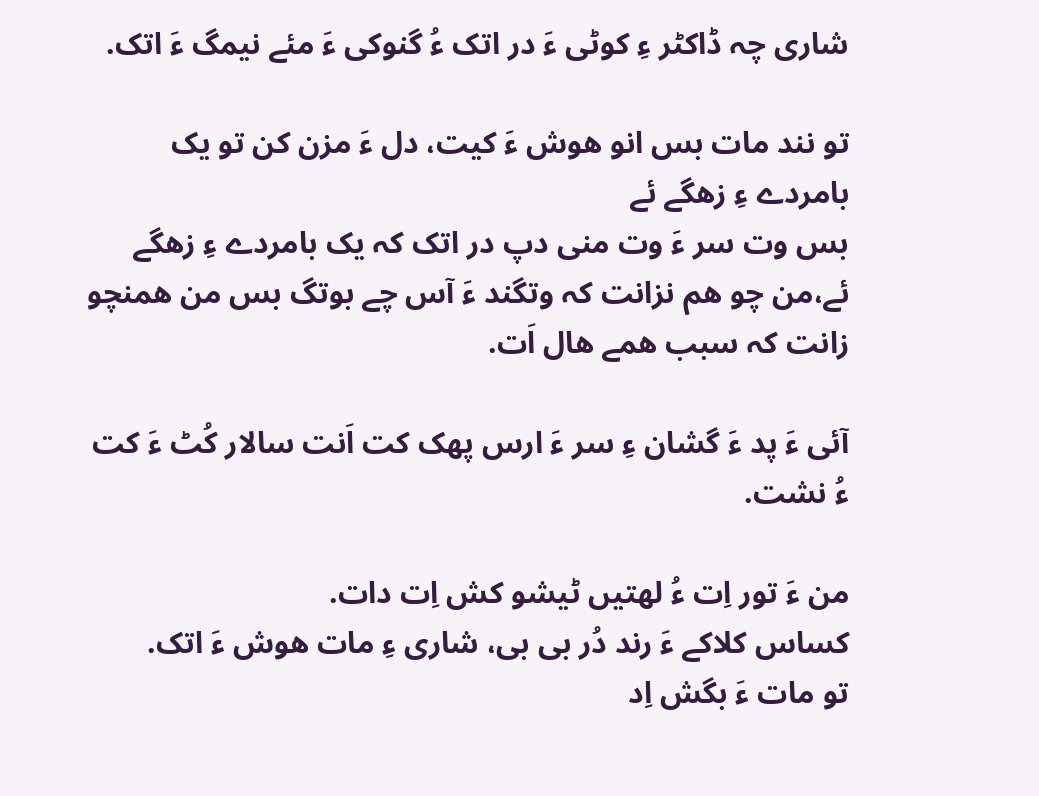شاری چہ ڈاکٹر ءِ کوٹی ءَ در اتک ءُ گنوکی ءَ مئے نیمگ ءَ اتک.

تو نند مات بس انو هوش ءَ کیت، دل ءَ مزن کن تو یک بامردے ءِ زهگے ئے
بس وت سر ءَ وت منی دپ در اتک کہ یک بامردے ءِ زهگے ئے،من چو هم نزانت کہ وتگند ءَ آس چے بوتگ بس من همنچو زانت کہ سبب همے هال اَت.

آئی ءَ پد ءَ گشان ءِ سر ءَ ارس پهک کت اَنت سالار کُٹ ءَ کت ءُ نشت.

من ءَ تور اِت ءُ لهتیں ٹیشو کش اِت دات.
کساس کلاکے ءَ رند دُر بی بی، شاری ءِ مات هوش ءَ اتک.
تو مات ءَ بگش اِد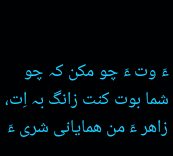ءَ وت ءَ چو مکن کہ چو شما بوت کنت زانگ بہ اِت، زاهر ءَ من همایانی شری ءَ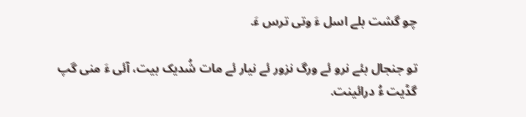چو گشت بلے اسل ءَ وتی ترس ءَ.

تو جنجال بئے نرو ئے ورگ نزور ئے نیار ئے مات شُدیک بیت، آئی ءَ منی گپ گڈیت ءُ درائینت.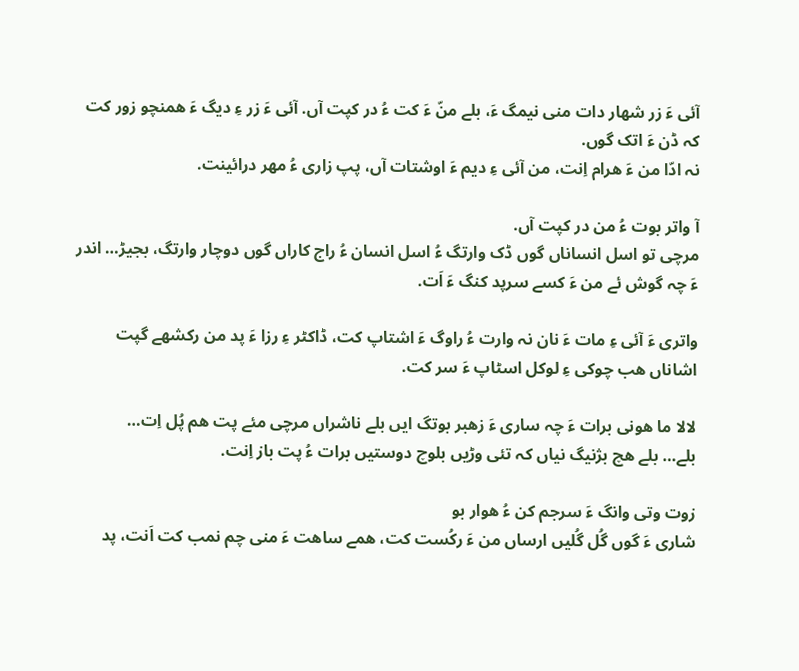آئی ءَ زر شهار دات منی نیمگ ءَ، بلے منّ ءَ کت ءُ در کپت آں. آئی ءَ زر ءِ دیگ ءَ همنچو زور کت کہ ڈن ءَ اتک گوں.
نہ ادّا من ءَ هرام اِنت، من آئی ءِ دیم ءَ اوشتات آں، پپ زاری ءُ مهر درائینت.

آ واتر بوت ءُ من در کپت آں.
مرچی تو اسل انساناں گوں ڈک وارتگ ءُ اسل انسان ءُ راج کاراں گوں دوچار وارتگ، بجیڑ… اندر ءَ چہ گوش ئے من ءَ کسے سرپد کنگ ءَ اَت.

واتری ءَ آئی ءِ مات ءَ نان نہ وارت ءُ راوگ ءَ اشتاپ کت، ڈاکٹر ءِ رزا ءَ پد من رکشھے گپت اشاناں هب چوکی ءِ لوکل اسٹاپ ءَ سر کت.

لالا ما هونی برات ءَ چہ ساری ءَ زھبر بوتگ ایں بلے ناشراں مرچی مئے پت هم پُل اِت…
بلے… بلے هچ بژنیگ نیاں کہ تئی وڑیں بلوچ دوستیں برات ءُ پت باز اِنت.

زوت وتی وانگ ءَ سرجم کن ءُ هوار بو
شاری ءَ گوں گُل گُلیں ارساں من ءَ رکُست کت، همے ساهت ءَ منی چم نمب کت اَنت، پد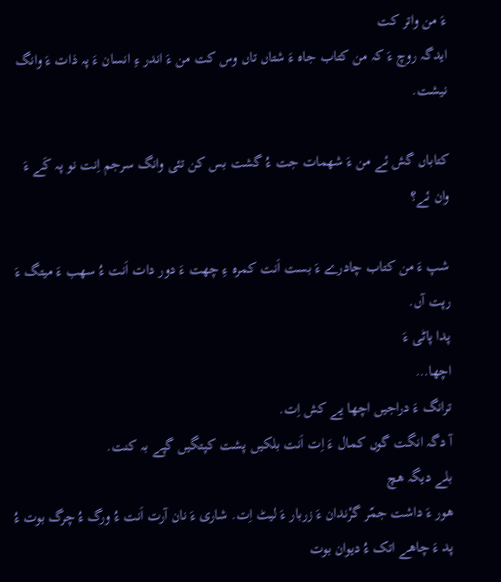ءَ من واتر کت
ایدگہ روچ ءَ کہ من کتاب جاه ءَ شتاں تاں وس کت من ءَ اندر ءِ انسان ءَ پہ ذات ءَ وانگ نیشت.

کتاباں گش ئے من ءَ شهمات جت ءُ گشت بس کن تئی وانگ سرجم اِنت نو پہ کَے ءَ وان ئے؟

شپ ءَ من کتاب چادرے ءَ بست اَنت کمره ءِ چهت ءَ دور دات اَنت ءُ سهب ءَ میتگ ءَ رپت آں.
پدا پاٹی ءَ
اچها…
ترانگ ءَ دراجیں اچها یے کش اِت.
آ دگہ انگت گوں کمال ءَ اِت اَنت بلکیں پشت کپتگیں گپے بہ کنت.
بلے دیگہ هچ
هور ءَ داشت جمّر گرْندان ءَ زربار ءَ لیٹ اِت. شاری ءَ نان آرت اَنت ءُ ورگ ءُ چرگ بوت ءُ پد ءَ چاھے اتک ءُ دیوان بوت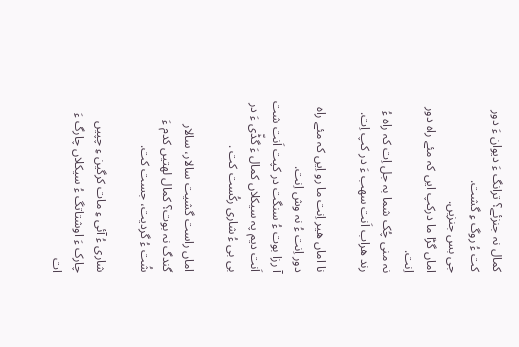کمال نہ جنزئے؟ ترانگ ءَ دیوان ءَ دور کت ءُ روگ ءِ گشت.
جی بس جنزیں.
اماں گڑا ما درکپ ایں کہ مئے راه دور اِنت.
نہ منی چُک شما بہ جل اِت کہ راه ءُ رند هراب اَنت سهب ءَ در کپ اِت.

نا اماں هیر اِنت ما رو اِیں کہ مئے راه دور اِنت ءُ نہ وش اِنت.
آ رزا بوت ءُ سنگت در کپت اَنت شت اَنت دیم پہ سیکلاں کمال ءَ گڈّی ءَ در بی بی ءُ شاری رکُست کت .

اماں راست گشیت سالار، سالار گندگ نہ بوت؟ کمال لهتیں کدم ءَ شُت ءُ گردیت، جست کت.

شاری ءُ آئی ءِ مات کرگین ءِ چپیں چارک ءَ اوشتاتگ ءُ سیکلاں چارگ ءَ ات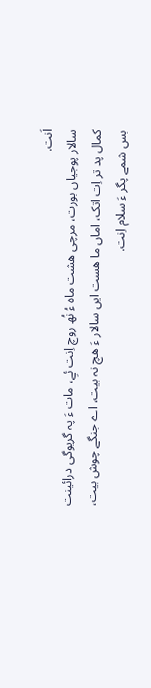اَنت.
سالار پوجیاں بورت، مرچی هشت ماه ءُ نُھ روچ اِنت ئےِ، مات ءَ پہ گریوگی درائینت
کمال پد تر اِت اتک، اماں ما هست ایں سالار ءَ هچ نہ بیت، اے جنگے چوش بیت، بس شمے پگر ءَ سلام اِنت.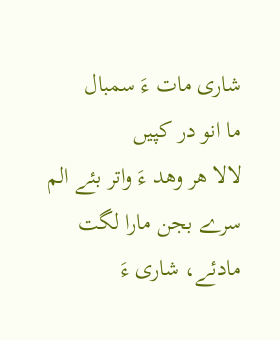شاری مات ءَ سمبال
ما انو در کپیں
لالا هر وهد ءَ واتر بئے الم سرے بجن مارا لگت مادئے، شاری ءَ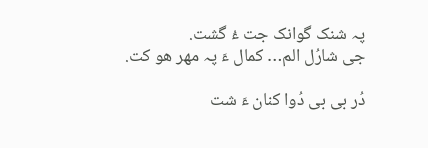پہ شنک گوانک جت ءُ گشت.
جی شارُل الم… کمال ءَ پہ مھر هو کت.

دُر بی بی دُوا کنان ءَ شت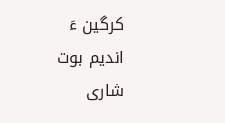کرگین ءَ اندیم بوت
شاری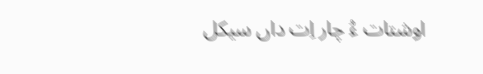اوشتات ءُ چار اِت داں سیکل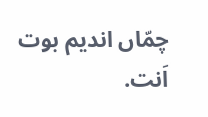چمّاں اندیم بوت اَنت.